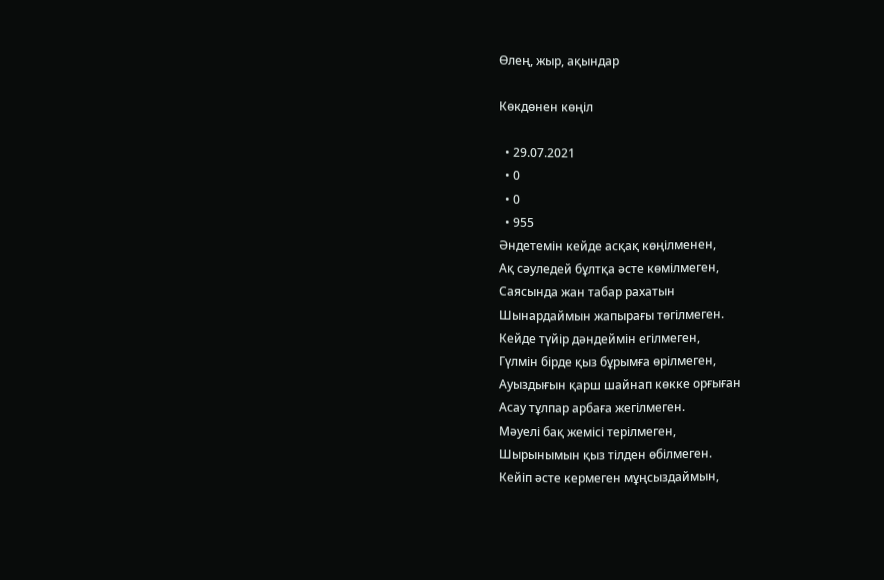Өлең, жыр, ақындар

Көкдөнен көңіл

  • 29.07.2021
  • 0
  • 0
  • 955
Әндетемін кейде асқақ көңілменен,
Ақ сәуледей бұлтқа әсте көмілмеген,
Саясында жан табар рахатын
Шынардаймын жапырағы төгілмеген.
Кейде түйір дәндеймін егілмеген,
Гүлмін бірде қыз бұрымға өрілмеген,
Ауыздығын қарш шайнап көкке орғыған
Асау тұлпар арбаға жегілмеген.
Мәуелі бақ жемісі терілмеген,
Шырынымын қыз тілден өбілмеген.
Кейіп әсте кермеген мұңсыздаймын,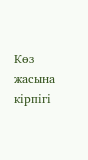Көз жасына кірпігі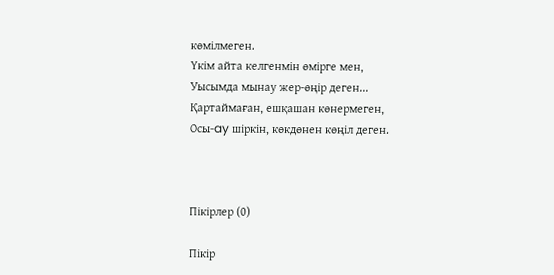көмілмеген.
Үкім айта келгенмін өмірге мен,
Уысымда мынау жер-өңір деген...
Қартаймаған, ешқашан көнермеген,
Осы-ay шіркін, көкдөнен көңіл деген.



Пікірлер (0)

Пікір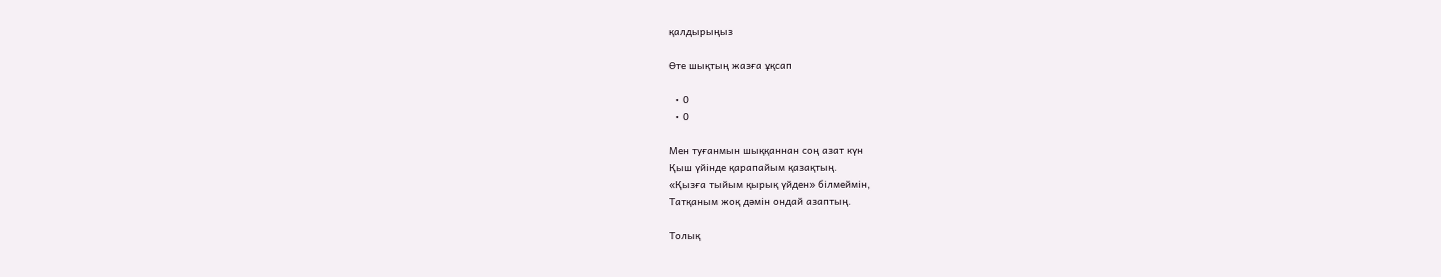қалдырыңыз

Өте шықтың жазға ұқсап

  • 0
  • 0

Мен туғанмын шыққаннан соң азат күн
Қыш үйінде қарапайым қазақтың.
«Қызға тыйым қырық үйден» білмеймін,
Татқаным жоқ дәмін ондай азаптың.

Толық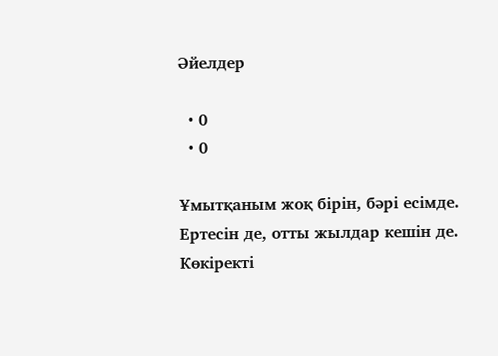Әйелдер

  • 0
  • 0

Ұмытқаным жоқ бірін, бәрі есімде.
Ертесін де, отты жылдар кешін де.
Көкіректі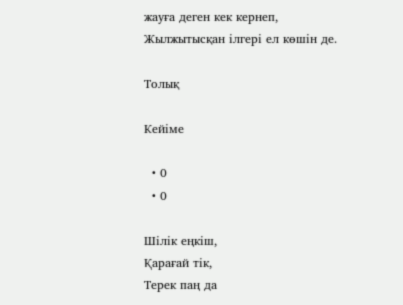жауға деген кек кернеп,
Жылжытысқан ілгері ел көшін де.

Толық

Кейіме

  • 0
  • 0

Шілік еңкіш,
Қарағай тік,
Терек паң да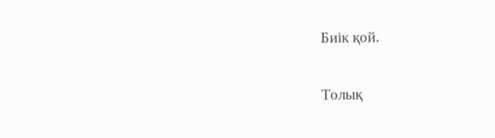Биік қой.

Толық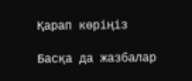Қарап көріңіз

Басқа да жазбалар